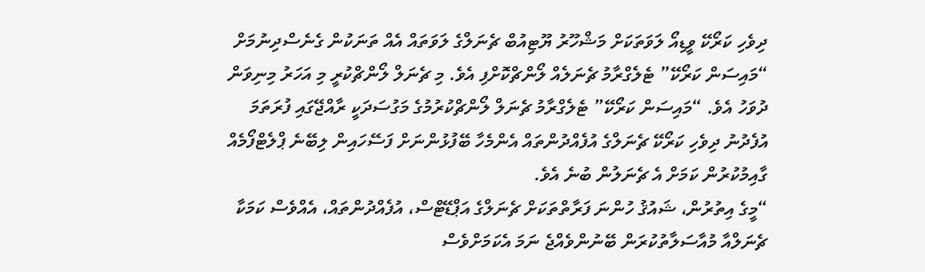ދިވެހި ކަރޯކޭ ވީޑިއޯ ލަވަތަކަށް މަޝްހޫރު ޔޫޓިއުބް ޗެނަލްގެ ލަވަތައް އެއް ތަނަކުން ގެނެސްދިނުމަށް “މައިސަން ކަރޯކޭ” ޓެލެގްރާމު ޗެނަލެއް ލޯންޗްކޮށްފި އެވެ. މި ޗެނަލް ލޯންޗްކުރީ މި އަހަރު މިނިވަން ދުވަހު އެވެ. “މައިސަން ކަރޯކޭ” ޓެލެގްރާމު ޗެނަލް ލޯންޗްކުރުމުގެ މަގުސަދަކީ ރާއްޖޭގައި ފުރަތަމަ އުފެދުނު ދިވެހި ކަރޯކޭ ޗެނަލްގެ އުފެއްދުންތައް އެންމެހާ ބޭފުޅުންނަށް ފަސޭހައިން ލިބޭނެ ޕްލެޓްފޯމެއް ގާއިމުކުރުން ކަމަށް އެ ޗެނަލުން ބުނެ އެވެ.
“މީގެ އިތުރުން، ޝައުޤު ހުންނަ ފަރާތްތަކަށް ޗެނަލްގެ އަޕްޑޭޓްސް، އުފެއްދުންތައް، އެއްވެސް ކަމަކާ ޗެނަލްއާ މުއާސަލާތުކުރަން ބޭނުންވެއްޖެ ނަމަ އެކަމަށްވެސް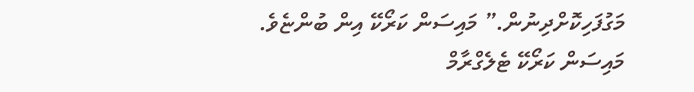މަގުފަހިކޮށްދިނުން.” މައިސަން ކަރޯކޭ އިން ބުންޏެވެ.
މައިސަން ކަރޯކޭ ޓެލެގްރާމް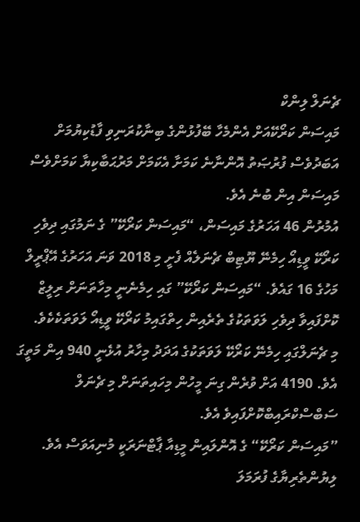ޗެނަލް ލިންކް
މައިސަން ކަރޯކޭއަށް އެންމެހާ ބޭފުޅުންގެ ބިނާކުރަނިވި ފާޑުކިޔުމަށް އަބަދުވެސް ފުރުޞަތު އޮންނާނެ ކަމަށާ އެކަމަށް މަރުޙަބާކިޔާ ކަމަށްވެސް މައިސަން އިން ބުނެ އެވެ.
އުމުރުން 46 އަހަރުގެ މައިސަން، “މައިސަން ކަރޯކޭ” ގެ ނަމުގައި ދިވެހި ކަރޯކޭ ވީޑިއޯ ހިމެނޭ ޔޫޓިބް ޗެނަލެއް ފެށީ މި 2018 ވަނަ އަހަރުގެ އޭޕްރީލް މަހުގެ 16 ގައެވެ. “މައިސަން ކަރޯކޭ” ގައި ހިމެނެނީ މިހާތަނަށް ރިލީޒް ކޮށްފައިވާ ދިވެހި ލަވަތަކުގެ ތެރެއިން ހިތްގައިމު ކަރޯކޭ ވީޑިއޯ ލަވަތަކެކެވެ.
މި ޗެނަލްގައި ހިމެނޭ ކަރޯކޭ ލަވަތަކުގެ އަދަދު މިހާރު އުޅެނީ 940 އިން މަތީގަ އެވެ. 4190 އަށް ވުރެން ގިނަ މީހުން މިހައިތަނަށް މި ޗެނަލް ސަބްސްކްރައިބްކޮށްފައިވެ އެވެ.
”މައިސަން ކަރޯކޭ“ ގެ އޮންލައިން މީޑިއާ ޕާޓްނަރަކީ މުނިއަވަސް އެވެ.
ލިޔުންތެރިޔާގެ ފުރަމަލަ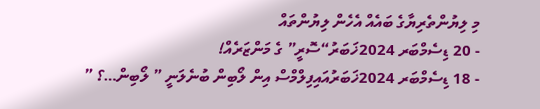މި ލިޔުންތެރިޔާގެ ބައެއް އެހެން ލިޔުންތައް
- 20 ޑިސެމްބަރ 2024ޚަބަރު“ސޮރީ” ގެ މަންޒަރެއް!
- 18 ޑިސެމްބަރ 2024ޚަބަރުއައިފިލްމްސް އިން ލޯބިން ބުނެލަނީ ” ލޯބިން…؟ ”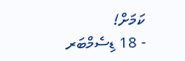ކަމަށް!
- 18 ޑިސެމްބަރ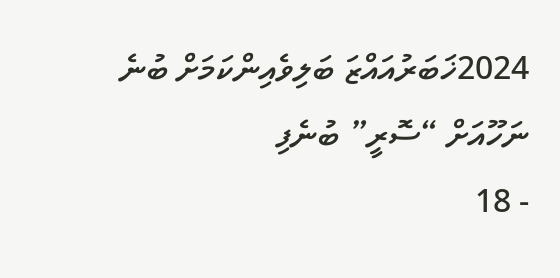2024ޚަބަރުއައްޒަ ބަލިވެއިންކަމަށް ބުނެ ނަހޫއަށް “ސޮރީ” ބުނެފި
- 18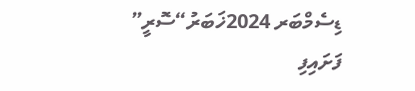ޑިސެމްބަރ 2024ޚަބަރު“ސޮރީ” ފަށައިފި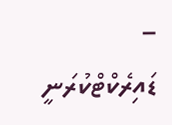– ޑައިރެކްޓްކުރަނީ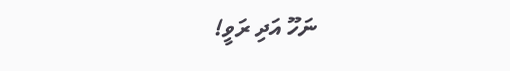ނަހޫ އަދި ރަވީ!